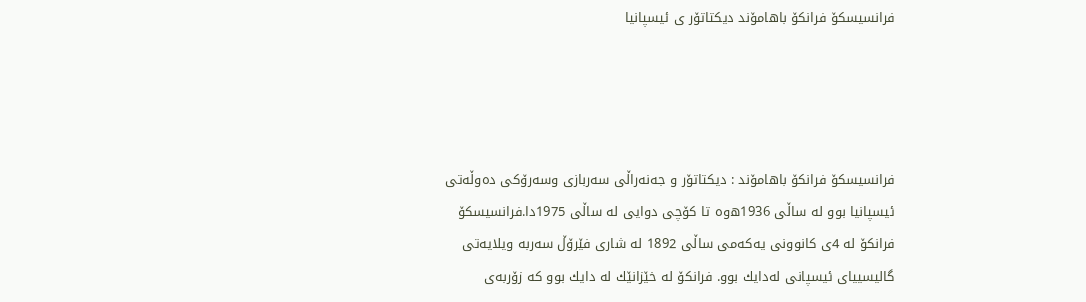فرانسیسكۆ فرانكۆ باهامۆند دیكتاتۆر ی ئیسپانیا




فرانسیسكۆ فرانكۆ باهامۆند : دیكتاتۆر و جه‌نه‌راڵی‌ سه‌ربازی‌ وسه‌رۆكی‌ ده‌وڵه‌تی‌ ئیسپانیا بوو له‌ ساڵی‌ 1936ه‌وه‌ تا كۆچی‌ دوایی‌ له‌ ساڵی‌ 1975دا.فرانسیسكۆ فرانكۆ له‌ 4ی‌ كانوونی‌ یه‌كه‌می‌ ساڵی‌ 1892 له‌ شاری‌ فێرۆڵ سه‌ربه‌ ویلایه‌تی‌ گالیسییای‌ ئیسپانی‌ له‌دایك بوو. فرانكۆ له‌ خێزانێك له‌ دایك بوو كه‌ زۆربه‌ی‌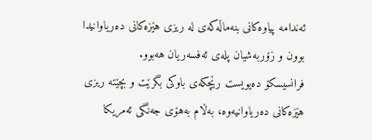ئه‌ندامه‌ پیاوه‌كانی‌ بنه‌ماڵه‌كه‌ی‌ له‌ ریزی‌ هێزه‌كانی‌ ده‌ریاوانیدا بوون و زۆربه‌شیان پله‌ی‌ ئه‌فسه‌ریان هه‌بوو.
فرانسیسكۆ ده‌یویست رێچكه‌ی‌ باوكی‌ بگرێت و بچێته‌ ریزی‌ هێزه‌كانی‌ ده‌ریاوانیه‌وه‌، به‌ڵام به‌هۆی‌ جه‌نگی‌ ئه‌مریكا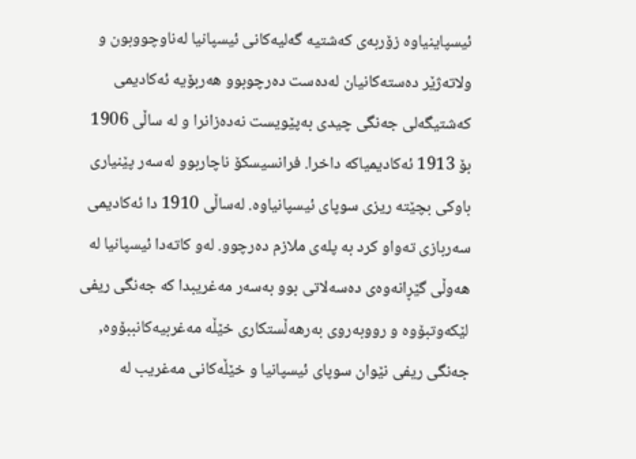ئیسپاینیاوه‌ زۆربه‌ی‌ كه‌شتیه‌ گه‌لیه‌كانی‌ ئیسپانیا له‌ناوچووبون و ولاته‌ژێر ده‌سته‌كانیان له‌ده‌ست ده‌رچوبوو هه‌ربۆیه‌ ئه‌كادیمی‌ كه‌شتیگه‌لی‌ جه‌نگی‌ چیدی‌ به‌پێویست نه‌ده‌زانرا و له‌ ساڵی‌ 1906 بۆ 1913 ئه‌كادیمیاكه‌ داخرا. فرانسیسكۆ ناچاربوو له‌سه‌ر پێنیاری‌ باوكی‌ بچێته‌ ریزی‌ سوپای‌ ئیسپانیاوه‌. له‌ساڵی‌ 1910 دا ئه‌كادیمی‌ سه‌ربازی‌ ته‌واو كرد به‌ پله‌ی‌ ملازم ده‌رچوو. له‌و كاته‌دا ئیسپانیا له‌ هه‌وڵی‌ گێڕانه‌وه‌ی‌ ده‌سه‌لاتی بوو به‌سه‌ر مه‌غریبدا كه‌ جه‌نگی‌ ریفی‌ لێكه‌وتبۆوه‌ و رووبه‌روی‌ به‌رهه‌ڵستكاری‌ خێڵه‌ مه‌غربیه‌كانببۆوه‌, جه‌نگی‌ ریفی‌ نێوان سوپای‌ ئیسپانیا و خێڵه‌كانی‌ مه‌غریب له‌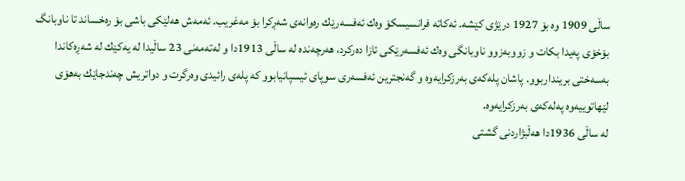ساڵی‌ 1909 وه‌ بۆ 1927 درێژی‌ كێشه‌. ئه‌كاته‌ فرانسیسكۆ وه‌ك ئه‌فسه‌رێك ره‌وانه‌ی‌ شه‌ڕكرا بۆ مه‌غریب. ئه‌مه‌ش هه‌لێكی‌ باشی‌ بۆ ره‌خساند تا ناوبانگ بۆخۆی‌ په‌یدا بكات و زووبه‌زوو ناوبانگی‌ وه‌ك ئه‌فسه‌رێكی‌ ئازا ده‌ركرد، هه‌رچه‌نده‌ له‌ ساڵی‌ 1913دا و له‌ته‌مه‌نی‌ 23 ساڵیدا له‌ یه‌كێك له‌ شه‌ڕه‌كاندا به‌سه‌ختی‌ برینداربوو. پاشان پله‌كه‌ی‌ به‌رزكرایه‌وه‌ و گه‌نجترین ئه‌فسه‌ری‌ سوپای‌ ئیسپانیابوو كه‌ پله‌ی‌ رائیدی‌ وه‌رگرت و دواتریش چه‌ندجاێك به‌هۆی‌ لێهاتوییه‌وه‌ په‌له‌كه‌ی‌ به‌رزكرایه‌وه‌.
له‌ ساڵی‌ 1936دا هه‌ڵبژاردنی‌ گشتی‌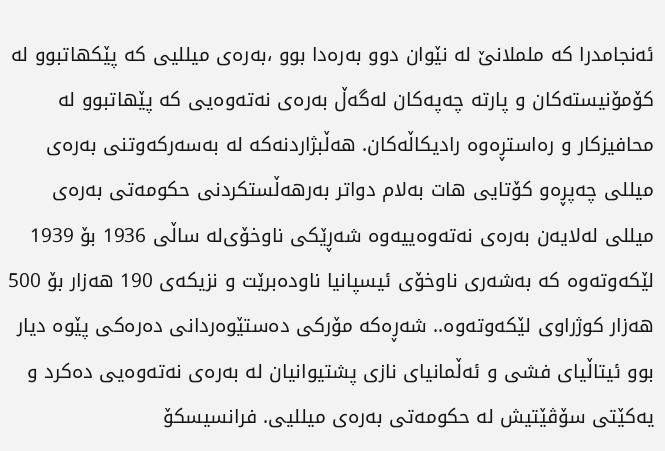ئه‌نجامدرا كه‌ ململانێ له‌ نێوان دوو به‌ره‌دا بوو ،به‌ره‌ی‌ میللیی‌ كه‌ پێكهاتبوو له‌ كۆمۆنیسته‌كان و پارته‌ چه‌په‌كان له‌گه‌ڵ به‌ره‌ی‌ نه‌ته‌وه‌یی‌ كه‌ پێهاتبوو له‌ محافیزكار و ره‌استڕه‌وه‌ رادیكاڵه‌كان. هه‌ڵبژاردنه‌كه‌ له‌ به‌سه‌ركه‌وتنی‌ به‌ره‌ی‌ میللی‌ چه‌پڕه‌و كۆتایی‌ هات به‌لام دواتر به‌رهه‌ڵستكردنی‌ حكومه‌تی‌ به‌ره‌ی‌ میللی‌ له‌لایه‌ن به‌ره‌ی‌ نه‌ته‌وه‌ییه‌وه‌ شه‌ڕێكی‌ ناوخۆی‌له‌ ساڵی‌ 1936 بۆ 1939 لێكه‌وته‌وه‌ كه‌ به‌شه‌ری‌ ناوخۆی‌ ئیسپانیا ناوده‌برێت و نزیكه‌ی‌ 190 هه‌زار بۆ 500 هه‌زار كوژراوی‌ لێكه‌وته‌وه‌.. شه‌ڕه‌كه‌ مۆركی‌ ده‌ستێوه‌ردانی‌ ده‌ره‌كی‌ پێوه‌ دیار بوو ئیتاڵیای‌ فشی‌ و ئه‌ڵمانیای‌ نازی‌ پشتیوانیان له‌ به‌ره‌ی‌ نه‌ته‌وه‌یی‌ ده‌كرد و یه‌كێتی‌ سۆڤێتیش له‌ حكومه‌تی‌ به‌ره‌ی‌ میللیی‌. فرانسیسكۆ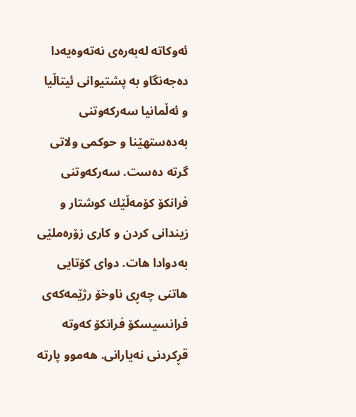ئه‌وكاته‌ له‌به‌ره‌ی‌ نه‌ته‌وه‌یه‌دا ده‌جه‌نگاو به‌ پشتیوانی‌ ئیتاڵیا و ئه‌ڵمانیا سه‌ركه‌وتنی‌ به‌ده‌ستهێنا و حوكمی‌ ولاتی‌ گرته‌ ده‌ست. سه‌ركه‌وتنی‌ فرانكۆ كۆمه‌ڵێك كوشتار و زیندانی‌ كردن و كاری‌ زۆره‌ملێی‌ به‌دوادا هات. دوای‌ كۆتایی‌ هاتنی‌ چه‌ڕی‌ ناوخۆ رژێمه‌كه‌ی‌ فرانسیسكۆ فرانكۆ كه‌وته‌ قڕكردنی‌ نه‌یارانی‌. هه‌موو پارته‌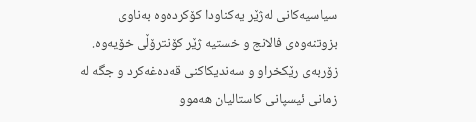سیاسیه‌كانی‌ له‌ژێر یه‌كناودا كۆكرده‌وه‌ به‌ناوی‌ بزوتنه‌وه‌ی‌ فالانج و خستیه‌ ژێر كۆنترۆڵی‌ خۆیه‌وه‌. زۆربه‌ی‌ رێكخراو و سه‌ندیكاكنی‌ قه‌ده‌غه‌كرد و جگه‌ له‌ زمانی‌ ئیسپانی‌ كاستالیان هه‌موو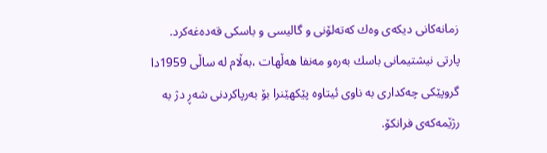زمانه‌كانی‌ دیكه‌ی‌ وه‌ك كه‌ته‌لۆنی‌ و گالیسی‌ و باسكی‌ قه‌ده‌غه‌كرد. پارتی‌ نیشتیمانی‌ باسك به‌ره‌و مه‌نفا هه‌ڵهات ،به‌ڵام له‌ ساڵی‌ 1959دا گروپێكی‌ چه‌كداری‌ به‌ ناوی‌ ئیتاوه‌ پێكهێنرا بۆ به‌رپاكردنی‌ شه‌ڕ دژ به‌ رژێمه‌كه‌ی‌ فرانكۆ.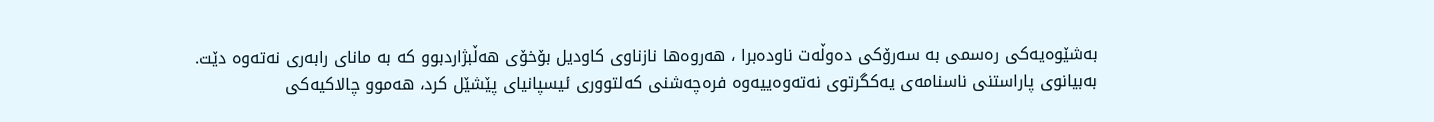به‌شێوه‌یه‌كی‌ ره‌سمی‌ به‌ سه‌رۆكی‌ ده‌وڵه‌ت ناوده‌برا ، هه‌روه‌ها نازناوی‌ كاودیل بۆخۆی‌ هه‌ڵبژاردبوو كه‌ به‌ مانای‌ رابه‌ری‌ نه‌ته‌وه‌ دێت.
به‌بیانوی‌ پاراستنی‌ ناسنامه‌ی‌ یه‌كگرتوی‌ نه‌ته‌وه‌ییه‌وه‌ فره‌چه‌شنی‌ كه‌لتووری‌ ئیسپانیای‌ پێشێل كرد، هه‌موو چالاكیه‌كی‌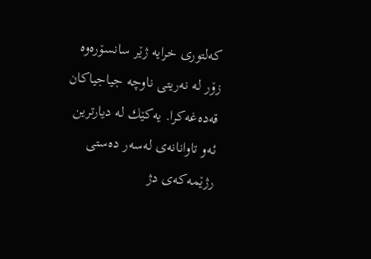كه‌لتوری‌ خرایه‌ ژێر سانسۆره‌وه‌ زۆر له‌ نه‌ریتی‌ ناوچه‌ جیاجیاكان قه‌ده‌غه‌كرا. یه‌كێك له‌ دیارترین ئه‌و تاوانانه‌ی‌ له‌سه‌ر ده‌ستی‌ رژێمه‌كه‌ی‌ دژ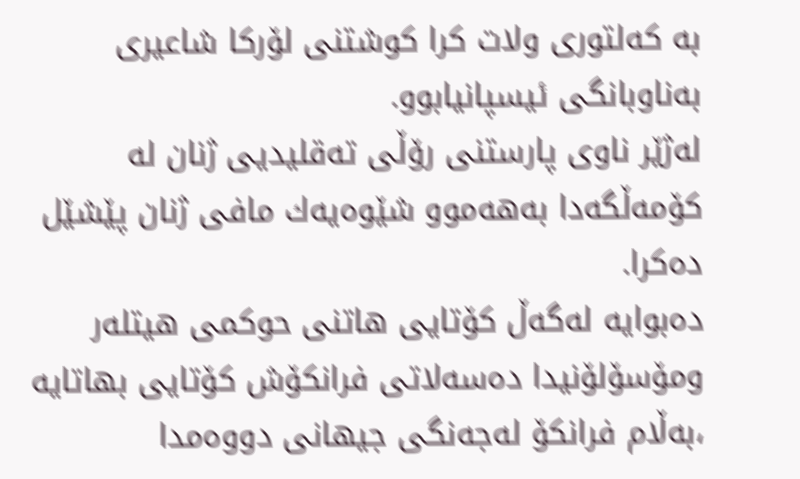به‌ كه‌لتوری‌ ولات كرا كوشتنی‌ لۆركا شاعیری‌ به‌ناوبانگی‌ ئیسپانیابوو.
له‌ژێر ناوی‌ پارستنی‌ رۆڵی‌ ته‌قلیدیی‌ ژنان له‌ كۆمه‌ڵگه‌دا به‌هه‌موو شێوه‌یه‌ك مافی‌ ژنان پێشێل ده‌كرا.
ده‌بوایه‌ له‌گه‌ڵ كۆتایی‌ هاتنی‌ حوكمی‌ هیتله‌ر ومۆسۆلۆنیدا ده‌سه‌لاتی‌ فرانكۆش كۆتایی‌ بهاتایه‌ ،به‌ڵام فرانكۆ له‌جه‌نگی‌ جیهانی‌ دووه‌مدا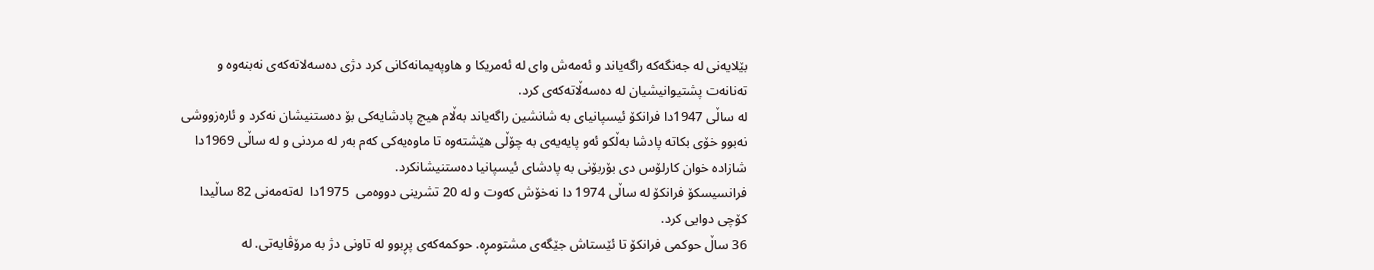بێلایه‌نی‌ له‌ جه‌نگه‌كه‌ راگه‌یاند و ئه‌مه‌ش وای‌ له‌ ئه‌مریكا و هاوپه‌یمانه‌كانی‌ كرد دژی‌ ده‌سه‌لاته‌كه‌ی‌ نه‌بنه‌وه‌ و ته‌نانه‌ت پشتیوانیشیان له‌ ده‌سه‌ڵاته‌كه‌ی‌ كرد.
له‌ ساڵی‌ 1947دا فرانكۆ ئیسپانیای‌ به‌ شانشین راگه‌یاند به‌ڵام هیچ پادشایه‌كی‌ بۆ ده‌ستنیشان نه‌كرد و ئاره‌زووشی‌ نه‌بوو خۆی‌ بكاته‌ پادشا به‌ڵكو ئه‌و پایه‌یه‌ی‌ به‌ چۆڵی‌ هێشته‌وه‌ تا ماوه‌یه‌كی‌ كه‌م به‌ر له‌ مردنی‌ و له‌ ساڵی‌ 1969دا شازاده‌ خوان كارلۆس دی‌ بۆربۆنی‌ به‌ پادشای‌ ئیسپانیا ده‌ستنیشانكرد.
فرانسیسكۆ فرانكۆ له‌ ساڵی‌ 1974 دا نه‌خۆش كه‌وت و له‌ 20 تشرینی‌ دووه‌می‌  1975دا  له‌ته‌مه‌نی‌ 82 ساڵیدا كۆچی‌ دوایی‌ كرد.
36 ساڵ حوكمی‌ فرانكۆ تا ئێستاش جێگه‌ی‌ مشتومڕه‌. حوكمه‌كه‌ی‌ پڕبوو له‌ تاونی‌ دژ به‌ مرۆڤایه‌تی‌. له‌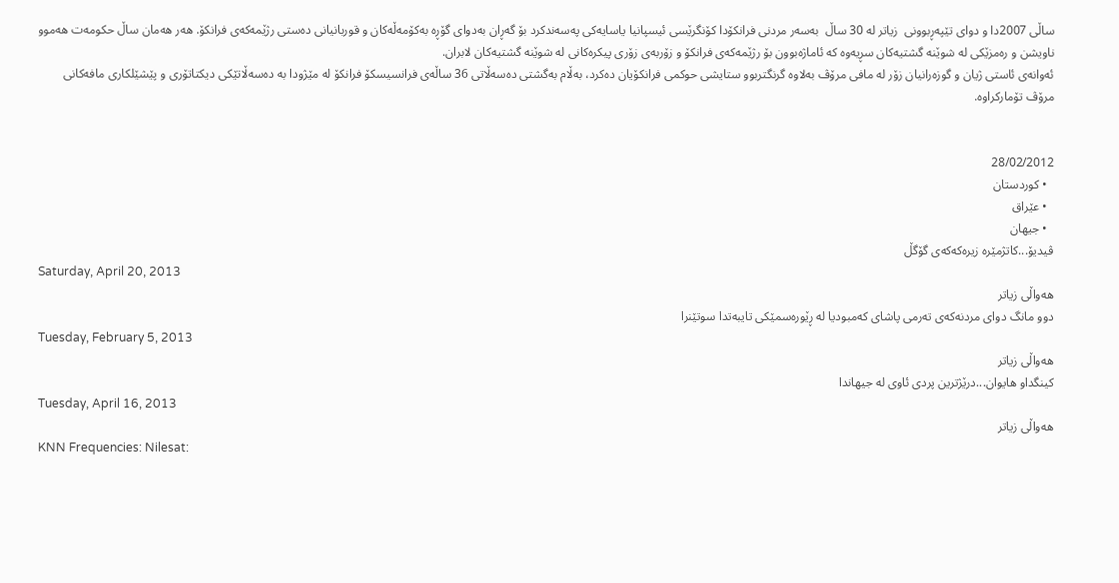ساڵی‌ 2007دا و دوای‌ تێپه‌ڕبوونی‌  زیاتر له‌ 30 ساڵ  به‌سه‌ر مردنی‌ فرانكۆدا كۆنگرێسی‌ ئیسپانیا یاسایه‌كی‌ په‌سه‌ندكرد بۆ گه‌ڕان به‌دوای‌ گۆڕه‌ به‌كۆمه‌ڵه‌كان و قوربانیانی‌ ده‌ستی‌ رژێمه‌كه‌ی‌ فرانكۆ. هه‌ر هه‌مان ساڵ حكومه‌ت هه‌موو ناویشن و ره‌مزێكی‌ له‌ شوێنه‌ گشتیه‌كان سڕیه‌وه‌ كه‌ ئاماژه‌بوون بۆ رژێمه‌كه‌ی‌ فرانكۆ و زۆربه‌ی‌ زۆری‌ پیكره‌كانی‌ له‌ شوێنه‌ گشتیه‌كان لابران.
ئه‌وانه‌ی‌ ئاستی‌ ژیان و گوزه‌رانیان زۆر له‌ مافی‌ مرۆڤ به‌لاوه‌ گرنگتربوو ستایشی‌ حوكمی‌ فرانكۆیان ده‌كرد، به‌ڵام به‌گشتی‌ ده‌سه‌ڵاتی‌ 36 ساڵه‌ی‌ فرانسیسكۆ فرانكۆ له‌ مێژودا به‌ ده‌سه‌ڵاتێكی‌ دیكتاتۆری‌ و پێشێلكاری‌ مافه‌كانی‌ مرۆڤ تۆماركراوه‌.


28/02/2012
  • کوردستان
  • عێراق
  • جیهان
ڤیدیۆ...كاتژمێره‌ زیره‌كه‌كه‌ی‌ گۆگڵ
Saturday, April 20, 2013
هه‌واڵی زیاتر
دوو مانگ دوای‌ مردنه‌كه‌ی‌ ته‌رمی‌ پاشای‌ كه‌مبودیا له‌ ڕێوره‌سمێكی‌ تایبه‌تدا سوتێنرا
Tuesday, February 5, 2013
هه‌واڵی زیاتر
كینگداو هایوان...درێژترین پردی‌ ئاوی‌ له‌ جیهاندا
Tuesday, April 16, 2013
هه‌واڵی زیاتر
KNN Frequencies: Nilesat: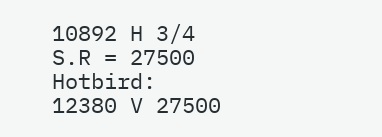10892 H 3/4 S.R = 27500       Hotbird: 12380 V 27500